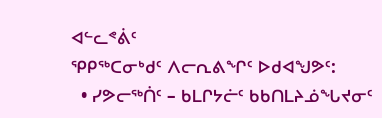ᐊᓪᓚᕝᕖᑦ
ᕿᑭᖅᑕᓂᒃᑯᑦ ᐱᓕᕆᕕᖏᑦ ᐅᑯᐊᖑᕗᑦ:
  • ᓯᕗᓕᖅᑏᑦ – ᑲᒪᒋᔭᓖᑦ ᑲᑲᑎᒪᔨᓅᖓᔪᓂᑦ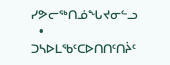ᓯᕗᓕᖅᑎᓅᖓᔪᓂᓪᓗ
  • ᑐᓴᐅᒪᖃᑦᑕᐅᑎᑎᑦᑎᔩᑦ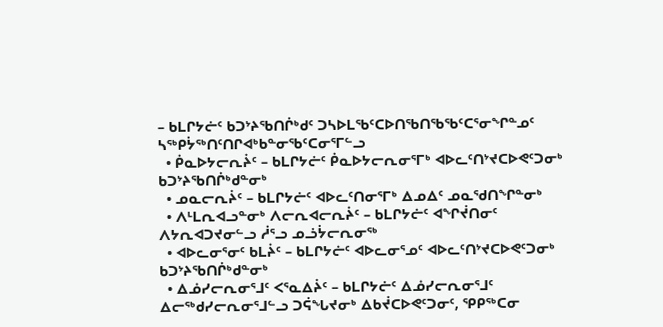– ᑲᒪᒋᔭᓖᑦ ᑲᑐᔾᔨᖃᑎᒌᒃᑯᑦ ᑐᓴᐅᒪᖃᑦᑕᐅᑎᖃᑎᖃᖃᑦᑕᕐᓂᖏᓐᓄᑦ ᓴᖅᑭᔮᖅᑎᑦᑎᒋᐊᒃᑲᓐᓂᖃᑦᑕᓂᕐᒥᓪᓗ
  • ᑮᓇᐅᔭᓕᕆᔩᑦ – ᑲᒪᒋᔭᓖᑦ ᑮᓇᐅᔭᓕᕆᓂᕐᒥᒃ ᐊᐅᓚᑦᑎᔾᔪᑕᐅᕙᑦᑐᓂᒃ ᑲᑐᔾᔨᖃᑎᒌᒃᑯᓐᓂᒃ
  • ᓄᓇᓕᕆᔩᑦ – ᑲᒪᒋᔭᓖᑦ ᐊᐅᓚᑦᑎᓂᕐᒥᒃ ᐃᓄᐃᑦ ᓄᓇᖁᑎᖏᓐᓂᒃ
  • ᐱᒻᒪᕆᐊᓗᓐᓂᒃ ᐱᓕᕆᐊᓕᕆᔩᑦ – ᑲᒪᒋᔭᓖᑦ ᐊᖏᔫᑎᓂᑦ ᐱᔭᕆᐊᑐᔪᓂᓪᓗ ᓲᕐᓗ ᓄᓘᔮᓕᕆᓂᖅ
  • ᐊᐅᓚᓂᕐᓂᑦ ᑲᒪᔩᑦ – ᑲᒪᒋᔭᓖᑦ ᐊᐅᓚᓂᕐᓄᑦ ᐊᐅᓚᑦᑎᔾᔪᑕᐅᕙᑦᑐᓂᒃ ᑲᑐᔾᔨᖃᑎᒌᒃᑯᓐᓂᒃ
  • ᐃᓅᓯᓕᕆᓂᕐᒧᑦ ᐸᕐᓇᐃᔩᑦ – ᑲᒪᒋᔭᓖᑦ ᐃᓅᓯᓕᕆᓂᕐᒧᑦ ᐃᓕᖅᑯᓯᓕᕆᓂᕐᒧᓪᓗ ᑐᕌᖓᔪᓂᒃ ᐃᑲᔫᑕᐅᕙᑦᑐᓂᑦ, ᕿᑭᖅᑕᓂ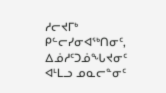ᓱᓕᔪᒥᒃ ᑭᓪᓕᓯᓂᐊᖅᑎᓂᑦ, ᐃᓅᓱᑦᑐᓅᖓᔪᓂᑦ ᐊᒻᒪᓗ ᓄᓇᓕᓐᓂᑦ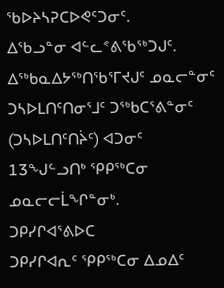ᖃᐅᔨᓴᕈᑕᐅᕙᑦᑐᓂᑦ.
ᐃᖃᓗᓐᓂ ᐊᓪᓚᕝᕕᖃᖅᑐᒍᑦ. ᐃᖅᑲᓇᐃᔭᖅᑎᖃᕐᒥᔪᒍᑦ ᓄᓇᓕᓐᓂᑦ ᑐᓴᐅᒪᑎᑦᑎᓂᕐᒧᑦ ᑐᖅᑲᑕᕐᕕᓐᓂᑦ (ᑐᓴᐅᒪᑎᑦᑎᔩᑦ) ᐊᑐᓂᑦ 13ᖑᓪᓗᑎᒃ ᕿᑭᖅᑕᓂ ᓄᓇᓕᓕᒫᖏᓐᓂᒃ.
ᑐᑭᓯᒋᐊᕐᕕᐅᑕ
ᑐᑭᓯᒋᐊᕆᑦ ᕿᑭᖅᑕᓂ ᐃᓄᐃᑦ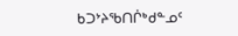ᑲᑐᔾᔨᖃᑎᒌᒃᑯᓐᓄᑦ